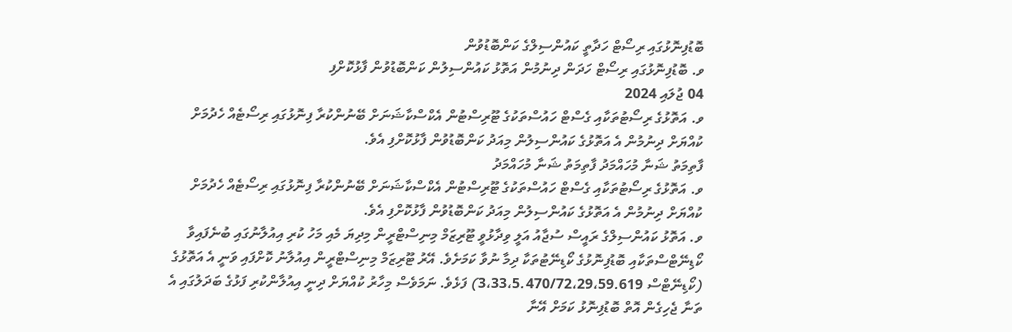ބޮޑުފިނޮޅުގައި ރިސޯޓް ހަދާތީ ކައުންސިލްގެ ކަންބޮޑުވުން
ވ. ބޮޑުފިނޮޅުގައި ރިސޯޓް ހަދަން ދިނުމުން އަތޮޅު ކައުންސިލުން ކަންބޮޑުވުން ފާޅުކޮށްފި
04 ޖުލައި 2024
ވ. އަތޮޅުގެ ރިސޯޓުތަކާއި ގެސްޓް ހައުސްތަކުގެ ޓޫރިސްޓުން އެކްސްކާޝަނަށް ބޭނުންކުރާ ފިނޮޅުގައި ރިސޯޓެއް ހެދުމަށް ކުއްޔަށް ދިނުމުން އެ އަތޮޅުގެ ކައުންސިލުން މިއަދު ކަންބޮޑުވުން ފާޅުކޮށްފި އެވެ.
ފާތިމަތު ޝަނާ މުހައްމަދު ފާތިމަތު ޝަނާ މުހައްމަދު
ވ. އަތޮޅުގެ ރިސޯޓުތަކާއި ގެސްޓް ހައުސްތަކުގެ ޓޫރިސްޓުން އެކްސްކާޝަނަށް ބޭނުންކުރާ ފިނޮޅުގައި ރިސޯޓެއް ހެދުމަށް ކުއްޔަށް ދިނުމުން އެ އަތޮޅުގެ ކައުންސިލުން މިއަދު ކަންބޮޑުވުން ފާޅުކޮށްފި އެވެ.
ވ. އަތޮޅު ކައުންސިލްގެ ރައީސް ސުޖާއު އަލީ ވިދާޅުވީ ޓޫރިޒަމް މިނިސްޓްރީން މިދިޔަ މެއި މަހު ކުރި އިއުލާނުގައި ބުނެފައިވާ ކޯޑިނޭޓްސްތަކާއި ބޮޑުފިނޮޅުގެ ކޯޑިނޭޓުތަކާ ދިމާ ނުވާ ކަމަށެވެ. އޭރު ޓޫރިޒަމް މިނިސްޓްރީން އިއުލާނު ކޮށްފައި ވަނީ އެ އަތޮޅުގެ (ކޯޑިނޭޓްސް 3،33،5.470/72،29،59.619) ފަޅެވެ. ނަމަވެސް މިހާރު ކުއްޔަށް ދިނީ އިއުލާންކުރި ފަޅުގެ ބަދަލުގައި އެ ތަނާ ޖެހިގެން އޮތް ބޮޑުފިނޮޅު ކަމަށް އޭނާ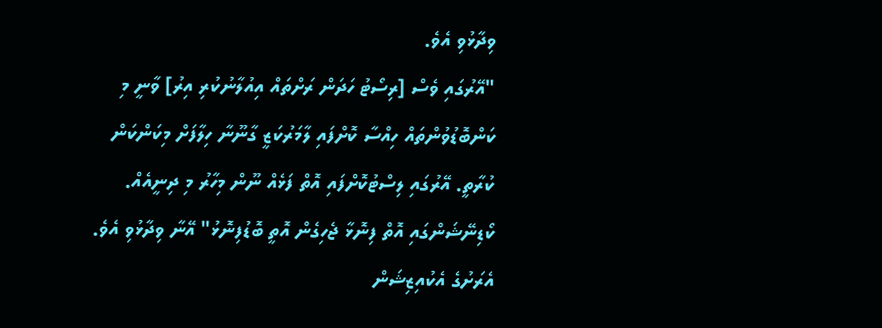ވިދާޅުވި އެވެ.
"އޭރުގައި ވެސް [ރިސޯޓު ހަދަން ރަށްތައް އިއުލާނުކުރި އިރު] ވާނީ މި ކަންބޮޑުވުންތައް ހިއްސާ ކޮށްފައި ލާމަރުކަޒީ ގާނޫނާ ހިލާފަށް މިކަންކަން ކުރާތީ. އޭރުގައި ލިސްޓުކޮށްފައި އޮތް ފަޅެއް ނޫން މިހާރު މި ދިނީއެއް. ކޯޑިނޭޝަންގައި އޮތް ފިނޮޅާ ޖެހިގެން އޮތީ ބޮޑުފިނޮޅު" އޭނާ ވިދާޅުވި އެވެ.
އެރަށުގެ އެކުއިޒިޝަން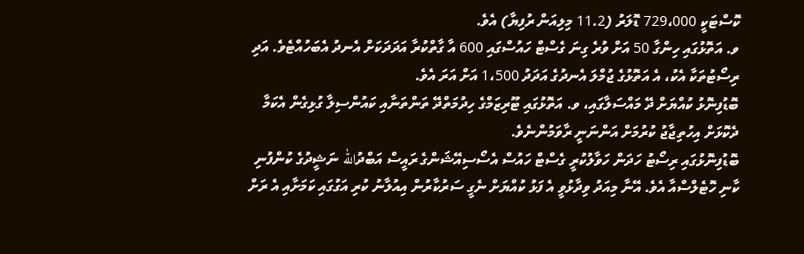ކޮސްޓަކީ 729،000 ޑޮލަރު (11.2 މިލިއަން ރުފިޔާ) އެވެ.
ވ. އަތޮޅުގައި ހިންގާ 50 އަށް ވުރެ ގިނަ ގެސްޓް ހައުސްގައި 600 އާ ގާތްކުރާ އަދަދަކަށް އެނދު އެބަހުއްޓެވެ. އަދި ރިސޯޓުތަކާ އެކު، އެ އަތޮޅުގެ ޖުމްލަ އެނދުގެ އަދަދު 1،500 އަށް އަރަ އެވެ.
ބޮޑުފިނޮޅު ކުއްޔަށް ދޭ މައްސަލާގައި، ވ. އަތޮޅުގައި ޓޫރިޒަމްގެ ހިދުމަތްދޭ ތަންތަނާއި ކައުންސިލާ ގުޅިގެން އެކަމާ ދެކޮޅަށް އިހުތިޖާޖު ކުރުމަށް އަންނަނީ ރާވަމުންނެވެ.
ބޮޑުފިނޮޅުގައި ރިސޯޓު ހަދަން ހަވާލުކުރީ ގެސްޓް ހައުސް އެސޯސިއޭޝަންގެ ރައީސް އަބްދުالله ނަޝީދުގެ ކުންފުނި ކާނި ހޮޓެލްސްއާ އެވެ. އޭނާ މިއަދު ވިދާޅުވީ އެ ފަޅު ކުއްޔަށް ނެގީ ސަރުކާރުން އިއުލާނު ކުރި އަގުގައި ކަމަށާއި އެ ރަށް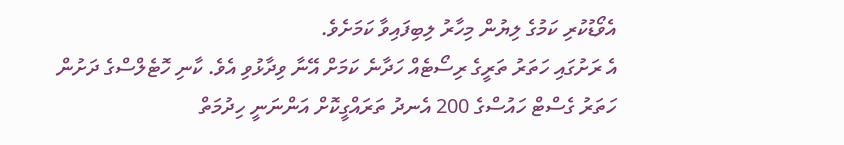އެވޯޑުކުރި ކަމުގެ ލިޔުން މިހާރު ލިބިފައިވާ ކަމަށެވެ.
އެ ރަށުގައި ހަތަރު ތަރީގެ ރިސޯޓެއް ހަދާނެ ކަމަށް އޭނާ ވިދާޅުވި އެވެ. ކާނި ހޮޓެލްސްގެ ދަށުން ހަތަރު ގެސްޓް ހައުސްގެ 200 އެނދު ތަރައްގީކޮށް އަންނަނީ ހިދުމަތް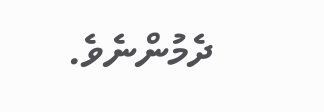ދެމުންނެވެ.